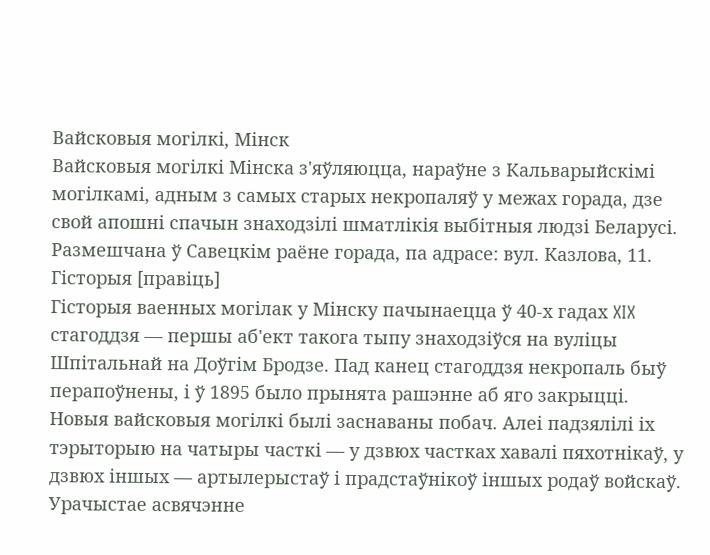Вайсковыя могілкі, Мінск
Вайсковыя могілкі Мінска з'яўляюцца, нараўне з Кальварыйскімі могілкамі, адным з самых старых некропаляў у межах горада, дзе свой апошні спачын знаходзілі шматлікія выбітныя людзі Беларусі. Размешчана ў Савецкім раёне горада, па адрасе: вул. Казлова, 11.
Гісторыя [правіць]
Гісторыя ваенных могілак у Мінску пачынаецца ў 40-х гадах XIX стагоддзя — першы аб'ект такога тыпу знаходзіўся на вуліцы Шпітальнай на Доўгім Бродзе. Пад канец стагоддзя некропаль быў перапоўнены, і ў 1895 было прынята рашэнне аб яго закрыцці.
Новыя вайсковыя могілкі былі заснаваны побач. Алеі падзялілі іх тэрыторыю на чатыры часткі — у дзвюх частках хавалі пяхотнікаў, у дзвюх іншых — артылерыстаў і прадстаўнікоў іншых родаў войскаў.
Урачыстае асвячэнне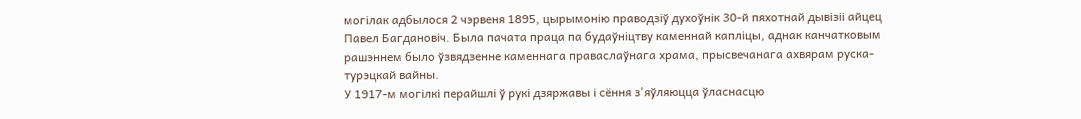могілак адбылося 2 чэрвеня 1895, цырымонію праводзіў духоўнік 30-й пяхотнай дывізіі айцец Павел Багдановіч. Была пачата праца па будаўніцтву каменнай капліцы, аднак канчатковым рашэннем было ўзвядзенне каменнага праваслаўнага храма, прысвечанага ахвярам руска-турэцкай вайны.
У 1917-м могілкі перайшлі ў рукі дзяржавы і сёння з'яўляюцца ўласнасцю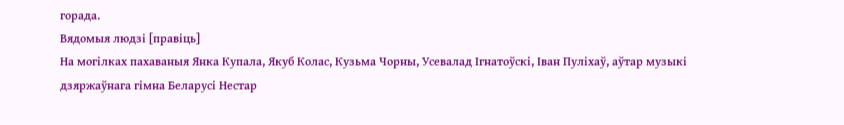горада.
Вядомыя людзі [правіць]
На могілках пахаваныя Янка Купала, Якуб Колас, Кузьма Чорны, Усевалад Ігнатоўскі, Іван Пуліхаў, аўтар музыкі дзяржаўнага гімна Беларусі Нестар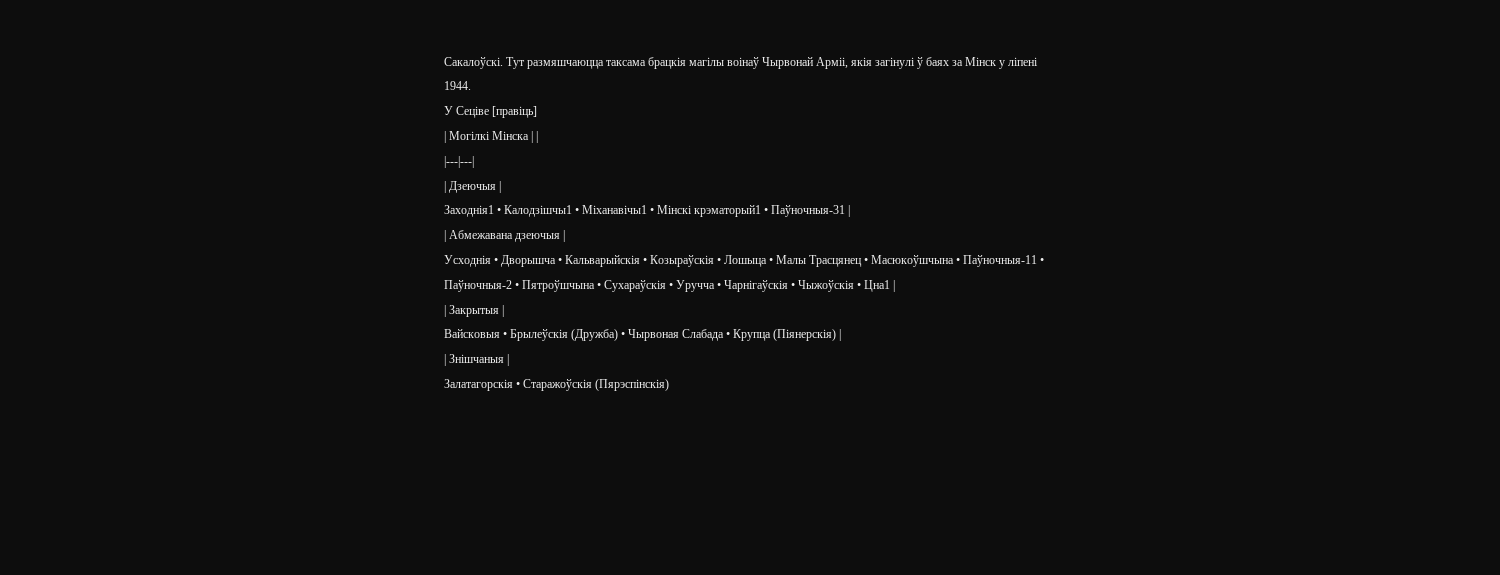Сакалоўскі. Тут размяшчаюцца таксама брацкія магілы воінаў Чырвонай Арміі, якія загінулі ў баях за Мінск у ліпені 1944.
У Сеціве [правіць]
| Могілкі Мінска | |
|---|---|
| Дзеючыя |
Заходнія1 • Калодзішчы1 • Міханавічы1 • Мінскі крэматорый1 • Паўночныя-31 |
| Абмежавана дзеючыя |
Усходнія • Дворышча • Кальварыйскія • Козыраўскія • Лошыца • Малы Трасцянец • Масюкоўшчына • Паўночныя-11 • Паўночныя-2 • Пятроўшчына • Сухараўскія • Уручча • Чарнігаўскія • Чыжоўскія • Цна1 |
| Закрытыя |
Вайсковыя • Брылеўскія (Дружба) • Чырвоная Слабада • Крупца (Піянерскія) |
| Знішчаныя |
Залатагорскія • Старажоўскія (Пярэспінскія)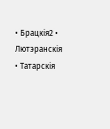• Брацкія2 • Лютэранскія • Татарскія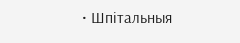• Шпітальныя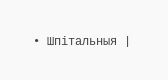• Шпітальныя |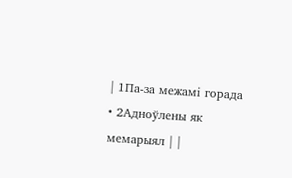| 1Па-за межамі горада • 2Адноўлены як мемарыял | |